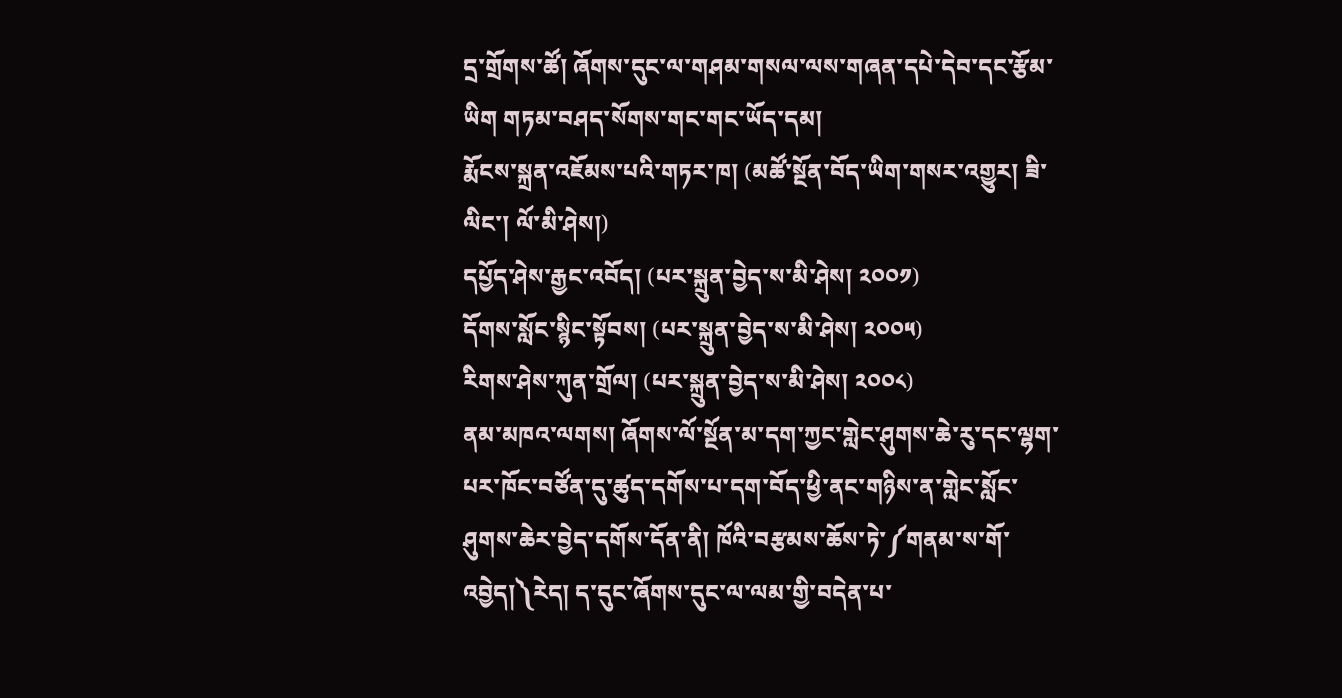དྲ་གྲོགས་ཚོ། ཞོགས་དུང་ལ་གཤམ་གསལ་ལས་གཞན་དཔེ་དེབ་དང་རྩོམ་ཡིག གཏམ་བཤད་སོགས་གང་གང་ཡོད་དམ།
རྨོངས་སྐྲན་འཇོམས་པའི་གཏར་ཁ། (མཚོ་སྔོན་བོད་ཡིག་གསར་འགྱུར། ཟི་ལིང་། ལོ་མི་ཤེས།)
དཔྱོད་ཤེས་རྒྱང་འབོད། (པར་སྐྲུན་བྱེད་ས་མི་ཤེས། ༢༠༠༡)
དོགས་སློང་སྙིང་སྟོབས། (པར་སྐྲུན་བྱེད་ས་མི་ཤེས། ༢༠༠༥)
རིགས་ཤེས་ཀུན་གྲོལ། (པར་སྐྲུན་བྱེད་ས་མི་ཤེས། ༢༠༠༨)
ནམ་མཁའ་ལགས། ཞོགས་ལོ་སྔོན་མ་དག་ཀྱང་གླེང་ཤུགས་ཆེ་རུ་དང་ལྷག་པར་ཁོང་བཙོན་དུ་ཚུད་དགོས་པ་དག་བོད་ཕྱི་ནང་གཉིས་ན་གླེང་སློང་ཤུགས་ཆེར་བྱེད་དགོས་དོན་ནི། ཁོའི་བརྩམས་ཆོས་ཏེ་༼གནམ་ས་གོ་འབྱེད།༽རེད། ད་དུང་ཞོགས་དུང་ལ་ལམ་གྱི་བདེན་པ་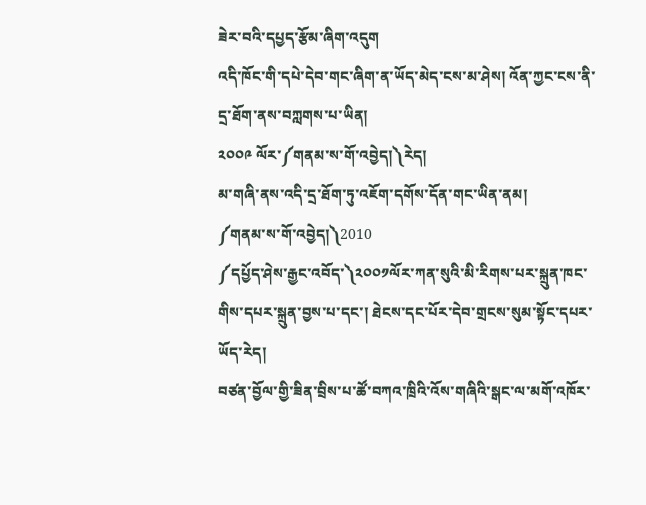ཟེར་བའི་དཔྱད་རྩོམ་ཞིག་འདུག
འདི་ཁོང་གི་དཔེ་དེབ་གང་ཞིག་ན་ཡོད་མེད་ངས་མ་ཤེས། འོན་ཀྱང་ངས་ནི་དྲ་ཐོག་ནས་བཀླགས་པ་ཡིན།
༢༠༠༩ ལོར་༼གནམ་ས་གོ་འབྱེད།༽རེད།
མ་གཞི་ནས་འདི་དྲ་ཐོག་ཏུ་འཇོག་དགོས་དོན་གང་ཡིན་ནམ།
༼གནམ་ས་གོ་འབྱེད།༽2010
༼དཔྱོད་ཤེས་རྒྱང་འབོད་༽༢༠༠༡ལོར་ཀན་སུའི་མི་རིགས་པར་སྐྲུན་ཁང་གིས་དཔར་སྐྲུན་བྱས་པ་དང་། ཐེངས་དང་པོར་དེབ་གྲངས་སུམ་སྟོང་དཔར་ཡོད་རེད།
བཙན་བྱོལ་གྱི་ཟིན་བྲིས་པ་ཚོ་བཀའ་ཁྲིའི་འོས་གཞིའི་སྒང་ལ་མགོ་འཁོར་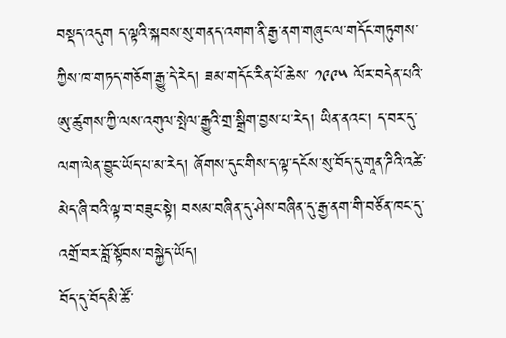བསྡད་འདུག ད་ལྟའི་སྐབས་སུ་གནད་འགག་ནི་རྒྱ་ནག་གཞུང་ལ་གདོང་གཏུགས་ཀྱིས་ཁ་གཏད་གཅོག་རྒྱུ་དེ་རེད། ཟམ་གདོང་རིན་པོ་ཆེས་ ༡༩༩༥ ལོར་བདེན་པའི་ཨུ་ཚུགས་ཀྱི་ལས་འགུལ་སྤེལ་རྒྱུའི་གྲ་སྒྲིག་བྱས་པ་རེད། ཡིན་ནའང་། ད་བར་དུ་ལག་ལེན་བྱུང་ཡོད་པ་མ་རེད། ཞོགས་དུང་གིས་ད་ལྟ་དངོས་སུ་བོད་དུ་གཱན་ཌིའི་འཚེ་མེད་ཞི་བའི་ལྟ་བ་བཟུང་སྟེ། བསམ་བཞིན་དུ་ཤེས་བཞིན་དུ་རྒྱ་ནག་གི་བཙོན་ཁང་དུ་འགྲོ་བར་བློ་སྟོབས་བསྐྱེད་ཡོད།
བོད་དུ་བོད་མི་ཚོ་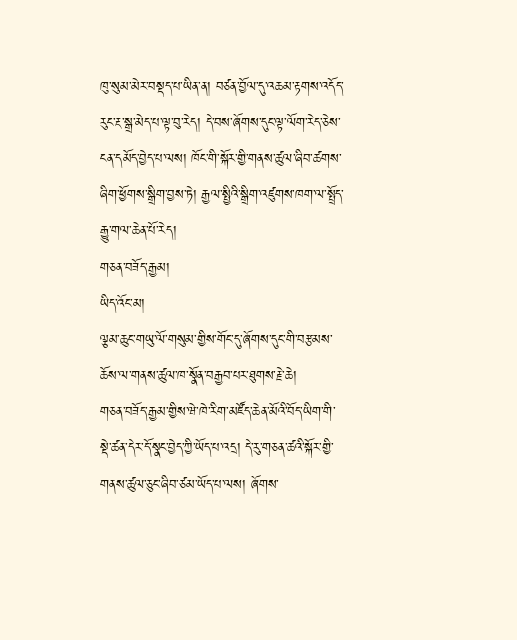ཁུ་སུམ་མེར་བསྡད་པ་ཡིན་ན། བཙན་བྱོལ་དུ་འཆམ་རྟགས་འདོད་རུང་རྔ་སྒྲ་མེད་པ་ལྟ་བུ་རེད། དེ་བས་ཞོགས་དུང་ལྟ་ལོག་རེད་ཅེས་ངན་དམོད་བྱེད་པ་ལས། ཁོང་གི་སྐོར་གྱི་གནས་ཚུལ་ཞིབ་ཚགས་ཞིག་ཕྱོགས་སྒྲིག་བྱས་ཏེ། རྒྱལ་སྤྱིའི་སྒྲིག་འཛུགས་ཁག་ལ་སྤྲོད་རྒྱུ་གལ་ཆེན་པོ་རེད།
གཅན་བཟོད་རྒྱམ།
ཡིད་འོང་མ།
ལྕམ་ཆུང་གཡུ་ལོ་གསུམ་གྱིས་གོང་དུ་ཞོགས་དུང་གི་བརྩམས་ཆོས་ལ་གནས་ཚུལ་ཁ་སྣོན་བརྒྱབ་པར་ཐུགས་རྗེ་ཆེ།
གཅན་བཟོད་རྒྱམ་གྱིས་ཝེ་ཁེ་རིག་མཛོད་ཆེན་མོའི་བོད་ཡིག་གི་སྡེ་ཚན་དེར་དོ་སྣང་བྱེད་ཀྱི་ཡོད་པ་འདྲ། དེ་རུ་གཅན་ཚའི་སྐོར་གྱི་གནས་ཚུལ་ཅུང་ཞིབ་ཙམ་ཡོད་པ་ལས། ཞོགས་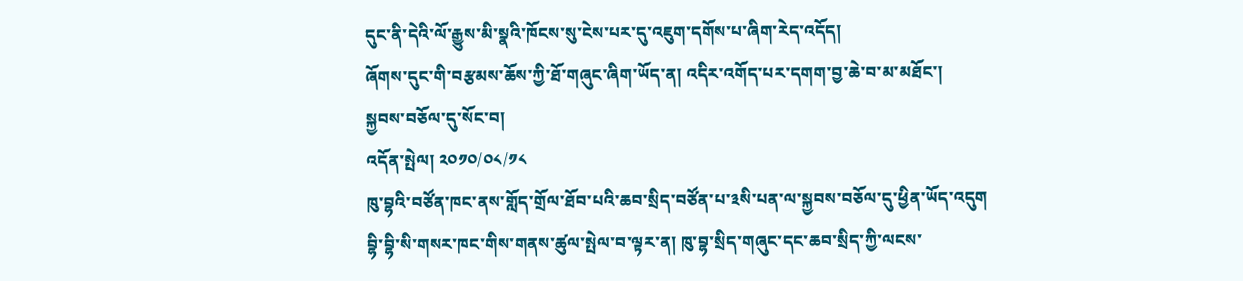དུང་ནི་དེའི་ལོ་རྒྱུས་མི་སྣའི་ཁོངས་སུ་ངེས་པར་དུ་འཇུག་དགོས་པ་ཞིག་རེད་འདོད།
ཞོགས་དུང་གི་བརྩམས་ཆོས་ཀྱི་ཐོ་གཞུང་ཞིག་ཡོད་ན། འདིར་འགོད་པར་དགག་བྱ་ཆེ་བ་མ་མཐོང་།
སྐྱབས་བཅོལ་དུ་སོང་བ།
འདོན་སྤེལ། ༢༠༡༠/༠༨/༡༨
ཁུ་བྷའི་བཙོན་ཁང་ནས་གློད་གྲོལ་ཐོབ་པའི་ཆབ་སྲིད་བཙོན་པ་༣སི་པན་ལ་སྐྱབས་བཅོལ་དུ་ཕྱིན་ཡོད་འདུག
བྷི་བྷི་སི་གསར་ཁང་གིས་གནས་ཚུལ་སྤེལ་བ་ལྟར་ན། ཁུ་བྷ་སྲིད་གཞུང་དང་ཆབ་སྲིད་ཀྱི་ལངས་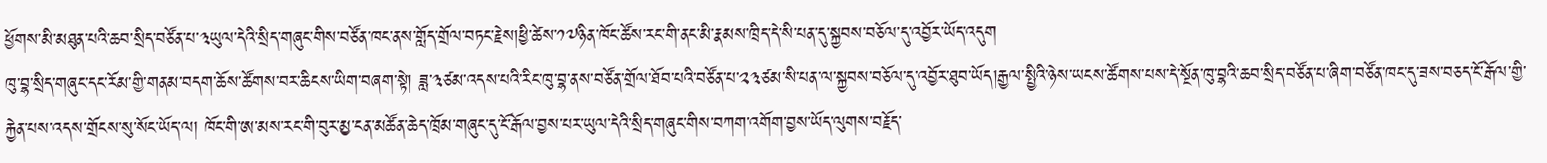ཕྱོགས་མི་མཐུན་པའི་ཆབ་སྲིད་བཙོན་པ་༣ཡུལ་དེའི་སྲིད་གཞུང་གིས་བཙོན་ཁང་ནས་གློད་གྲོལ་བཏང་རྗེས།ཕྱི་ཚེས་༡༧ཉིན་ཁོང་ཚོས་རང་གི་ནང་མི་རྣམས་ཁྲིད་དེ་སི་པན་དུ་སྐྱབས་བཅོལ་དུ་འབྱོར་ཡོད་འདུག
ཁུ་བྷ་སྲིད་གཞུང་དང་རོམ་གྱི་གནམ་བདག་ཆོས་ཚོགས་བར་ཆིངས་ཡིག་བཞག་སྟེ། ཟླ་༣ཙམ་འདས་པའི་རིང་ཁུ་བྷ་ནས་བཙོན་གྲོལ་ཐོབ་པའི་བཙོན་པ་༢༣ཙམ་སི་པན་ལ་སྐྱབས་བཅོལ་དུ་འབྱོར་ཐུབ་ཡོད།རྒྱལ་སྤྱིའི་ཉེས་ཡངས་ཚོགས་པས་དེ་སྔོན་ཁུ་བྷའི་ཆབ་སྲིད་བཙོན་པ་ཞིག་བཙོན་ཁང་དུ་ཟས་བཅད་ངོ་རྒོལ་གྱི་རྐྱེན་པས་འདས་གྲོངས་སུ་སོང་ཡོད་ལ། ཁོང་གི་ཨ་མས་རང་གི་བུར་མྱ་ངན་མཚོན་ཆེད་ཁྲོམ་གཞུང་དུ་ངོ་རྒོལ་བྱས་པར་ཡུལ་དེའི་སྲིད་གཞུང་གིས་བཀག་འགོག་བྱས་ཡོད་ལུགས་བརྗོད་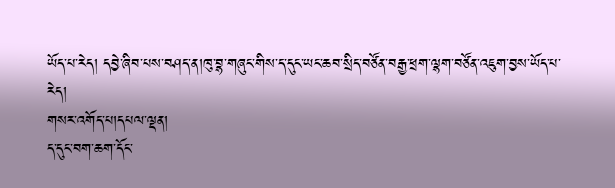ཡོད་པ་རེད། དབྱེ་ཞིབ་པས་བཤད་ན།ཁུ་བྷ་གཞུང་གིས་ད་དུང་ཡང་ཆབ་སྲིད་བཙོན་བརྒྱ་ཕྲག་ལྷག་བཙོན་འཇུག་བྱས་ཡོད་པ་རེད།
གསར་འགོད་པ།དཔལ་ལྡན།
ད་དུང་བག་ཆག་དོང་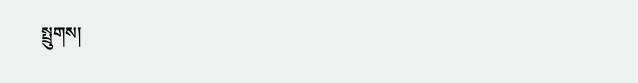སྤྲུགས།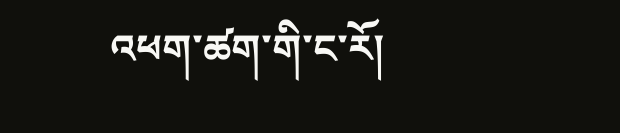འཕག་ཚག་གི་ང་རོ།